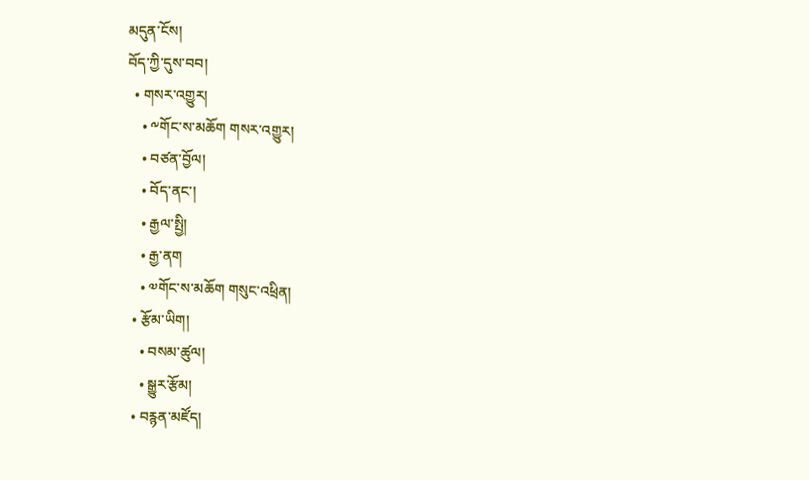མདུན་ངོས།
བོད་ཀྱི་དུས་བབ།
  • གསར་འགྱུར།
    • ༸གོང་ས་མཆོག གསར་འགྱུར།
    • བཙན་བྱོལ།
    • བོད་ནང་།
    • རྒྱལ་སྤྱི།
    • རྒྱ་ནག
    • ༧གོང་ས་མཆོག གསུང་འཕྲིན།
  • རྩོམ་ཡིག།
    • བསམ་ཚུལ།
    • སྒྱུར་རྩོམ།
  • བརྙན་མཛོད།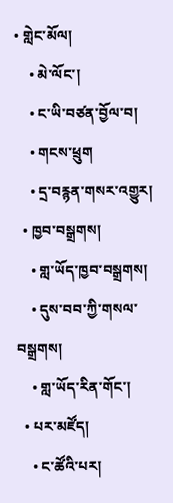• གླེང་མོལ།
    • མེ་ལོང་།
    • ང་ཡི་བཙན་བྱོལ་བ།
    • གངས་ཕྲུག
    • དྲ་བརྙན་གསར་འགྱུར།
  • ཁྱབ་བསྒྲགས།
    • གླ་ཡོད་ཁྱབ་བསྒྲགས།
    • དུས་བབ་ཀྱི་གསལ་བསྒྲགས།
    • གླ་ཡོད་རིན་གོང་།
  • པར་མཛོད།
    • ང་ཚོའི་པར།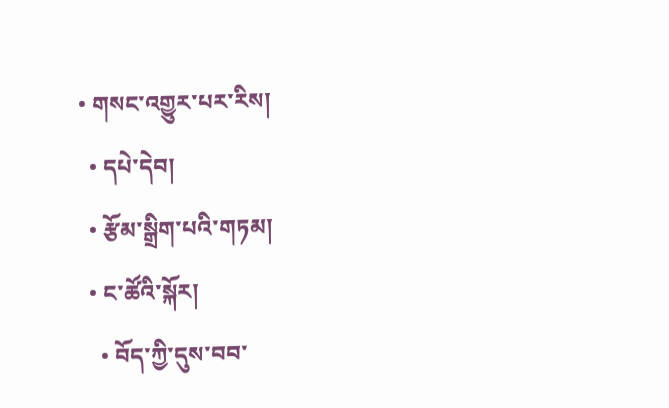• གསང་འགྱུར་པར་རིས།
  • དཔེ་དེབ།
  • རྩོམ་སྒྲིག་པའི་གཏམ།
  • ང་ཚོའི་སྐོར།
    • བོད་ཀྱི་དུས་བབ་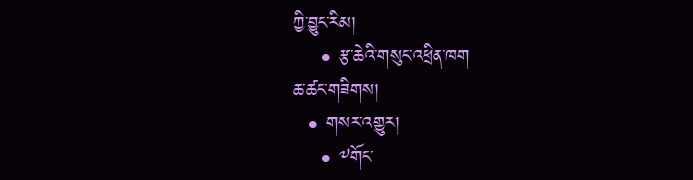ཀྱི་བྱུང་རིམ།
    • རྩ་ཆེའི་གསུང་འཕྲིན་ཁག
ཆ་ཚང་གཟིགས།
  • གསར་འགྱུར།
    • ༸གོང་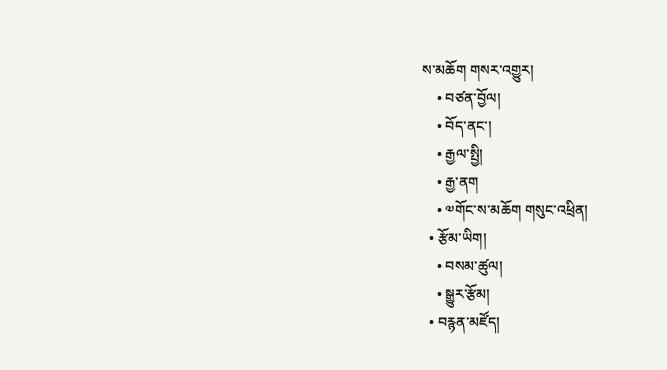ས་མཆོག གསར་འགྱུར།
    • བཙན་བྱོལ།
    • བོད་ནང་།
    • རྒྱལ་སྤྱི།
    • རྒྱ་ནག
    • ༧གོང་ས་མཆོག གསུང་འཕྲིན།
  • རྩོམ་ཡིག།
    • བསམ་ཚུལ།
    • སྒྱུར་རྩོམ།
  • བརྙན་མཛོད།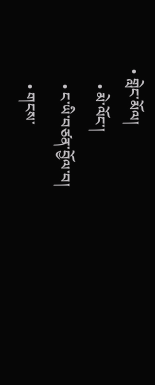• གླེང་མོལ།
    • མེ་ལོང་།
    • ང་ཡི་བཙན་བྱོལ་བ།
    • གངས་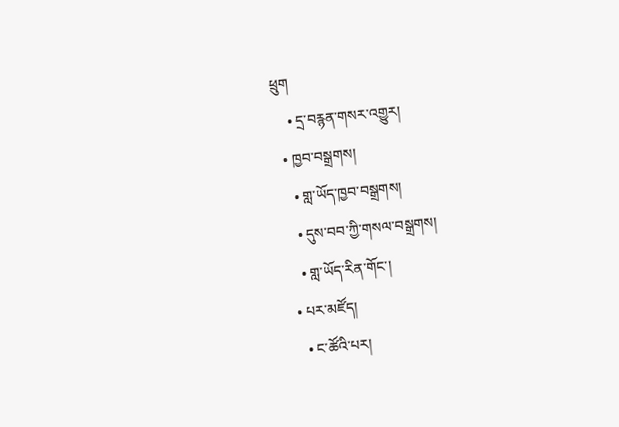ཕྲུག
    • དྲ་བརྙན་གསར་འགྱུར།
  • ཁྱབ་བསྒྲགས།
    • གླ་ཡོད་ཁྱབ་བསྒྲགས།
    • དུས་བབ་ཀྱི་གསལ་བསྒྲགས།
    • གླ་ཡོད་རིན་གོང་།
  • པར་མཛོད།
    • ང་ཚོའི་པར།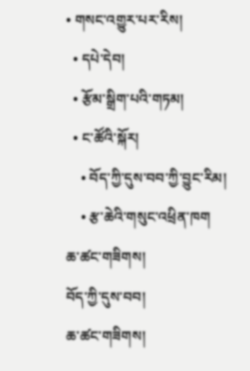• གསང་འགྱུར་པར་རིས།
  • དཔེ་དེབ།
  • རྩོམ་སྒྲིག་པའི་གཏམ།
  • ང་ཚོའི་སྐོར།
    • བོད་ཀྱི་དུས་བབ་ཀྱི་བྱུང་རིམ།
    • རྩ་ཆེའི་གསུང་འཕྲིན་ཁག
ཆ་ཚང་གཟིགས།
བོད་ཀྱི་དུས་བབ།
ཆ་ཚང་གཟིགས།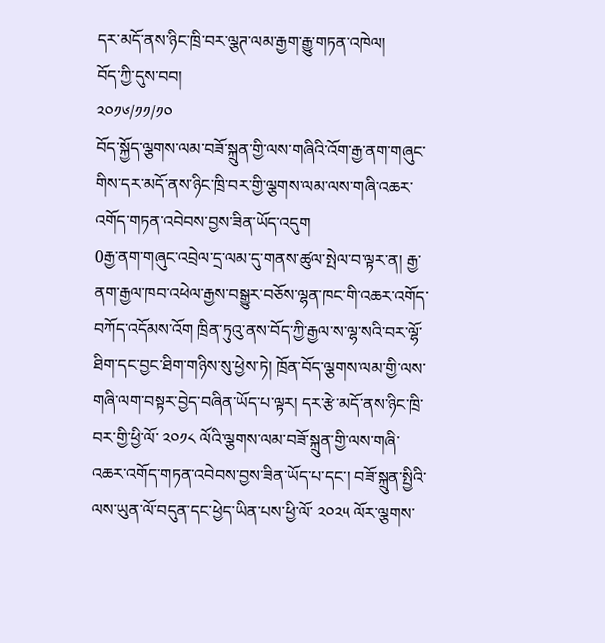དར་མདོ་ནས་ཉིང་ཁྲི་བར་ལྕཊ་ལམ་རྒྱག་རྒྱུ་གཏན་འཁེལ།
བོད་ཀྱི་དུས་བབ།
༢༠༡༦/༡༡/༡༠
བོད་སྐྱོད་ལྕགས་ལམ་བཟོ་སྐྲུན་གྱི་ལས་གཞིའི་འོག་རྒྱ་ནག་གཞུང་གིས་དར་མདོ་ནས་ཉིང་ཁྲི་བར་གྱི་ལྕགས་ལམ་ལས་གཞི་འཆར་འགོད་གཏན་འབེབས་བྱས་ཟིན་ཡོད་འདུག
0རྒྱ་ནག་གཞུང་འབྲེལ་དྲ་ལམ་དུ་གནས་ཚུལ་སྤེལ་བ་ལྟར་ན། རྒྱ་ནག་རྒྱལ་ཁབ་འཕེལ་རྒྱས་བསྒྱུར་བཅོས་ལྷན་ཁང་གི་འཆར་འགོད་བཀོད་འདོམས་འོག ཁྲིན་ཏུའུ་ནས་བོད་ཀྱི་རྒྱལ་ས་ལྷ་སའི་བར་ལྷོ་ཐིག་དང་བྱང་ཐིག་གཉིས་སུ་ཕྱེས་ཏེ། ཁྲོན་བོད་ལྕགས་ལམ་གྱི་ལས་གཞི་ལག་བསྟར་བྱེད་བཞིན་ཡོད་པ་ལྟར། དར་རྩེ་མདོ་ནས་ཉིང་ཁྲི་བར་གྱི་ཕྱི་ལོ་ ༢༠༡༨ ལོའི་ལྕགས་ལམ་བཟོ་སྐྲུན་གྱི་ལས་གཞི་འཆར་འགོད་གཏན་འབེབས་བྱས་ཟིན་ཡོད་པ་དང་། བཟོ་སྐྲུན་སྤྱིའི་ལས་ཡུན་ལོ་བདུན་དང་ཕྱེད་ཡིན་པས་ཕྱི་ལོ་ ༢༠༢༥ ལོར་ལྕགས་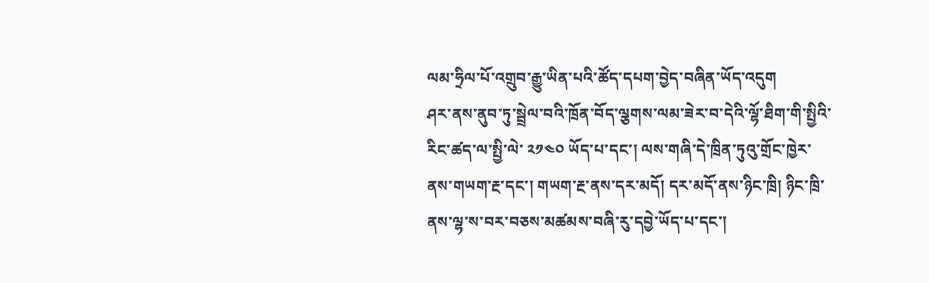ལམ་ཧྲིལ་པོ་འགྲུབ་རྒྱུ་ཡིན་པའི་ཚོད་དཔག་བྱེད་བཞིན་ཡོད་འདུག
ཤར་ནས་ནུབ་ཏུ་སྦྲེལ་བའི་ཁྲོན་བོད་ལྕགས་ལམ་ཟེར་བ་དེའི་ལྷོ་ཐིག་གི་སྤྱིའི་རིང་ཚད་ལ་སྤྱི་ལེ་ ༢༡༤༠ ཡོད་པ་དང་། ལས་གཞི་དེ་ཁྲིན་ཏུའུ་གྲོང་ཁྱེར་ནས་གཡག་རྔ་དང་། གཡག་རྔ་ནས་དར་མདོ། དར་མདོ་ནས་ཉིང་ཁྲི། ཉིང་ཁྲི་ནས་ལྷ་ས་བར་བཅས་མཚམས་བཞི་རུ་དབྱེ་ཡོད་པ་དང་།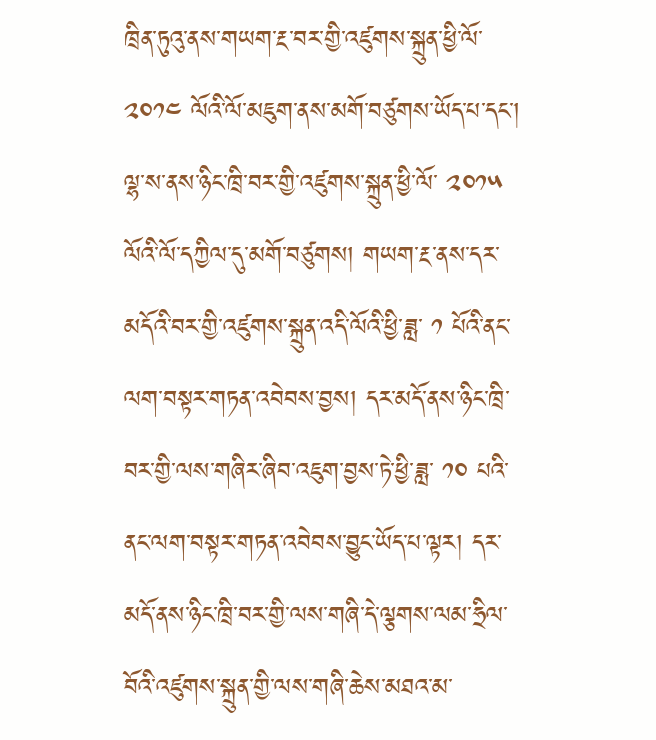ཁྲིན་ཏུའུ་ནས་གཡག་རྔ་བར་གྱི་འཛུགས་སྐྲུན་ཕྱི་ལོ་ ༢༠༡༤ ལོའི་ལོ་མཇུག་ནས་མགོ་བཙུགས་ཡོད་པ་དང་། ལྷ་ས་ནས་ཉིང་ཁྲི་བར་གྱི་འཛུགས་སྐྲུན་ཕྱི་ལོ་ ༢༠༡༥ ལོའི་ལོ་དཀྱིལ་དུ་མགོ་བཙུགས། གཡག་རྔ་ནས་དར་མདོའི་བར་གྱི་འཛུགས་སྐྲུན་འདི་ལོའི་ཕྱི་ཟླ་ ༡ པོའི་ནང་ལག་བསྟར་གཏན་འབེབས་བྱས། དར་མདོ་ནས་ཉིང་ཁྲི་བར་གྱི་ལས་གཞིར་ཞིབ་འཇུག་བྱས་ཏེ་ཕྱི་ཟླ་ ༡༠ པའི་ནང་ལག་བསྟར་གཏན་འབེབས་བྱུང་ཡོད་པ་ལྟར། དར་མདོ་ནས་ཉིང་ཁྲི་བར་གྱི་ལས་གཞི་དེ་ལྕགས་ལམ་ཧྲིལ་བོའི་འཛུགས་སྐྲུན་གྱི་ལས་གཞི་ཆེས་མཐའ་མ་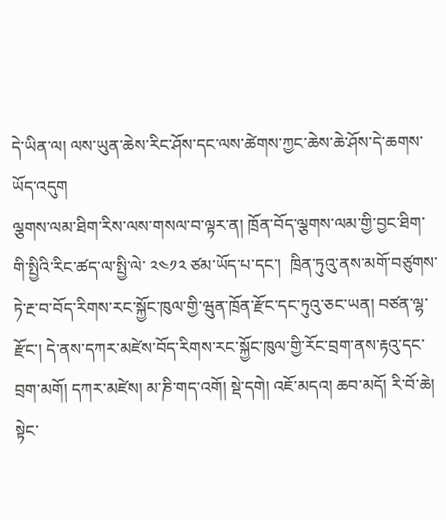དེ་ཡིན་ལ། ལས་ཡུན་ཆེས་རིང་ཤོས་དང་ལས་ཚེགས་ཀྱང་ཆེས་ཆེ་ཤོས་དེ་ཆགས་ཡོད་འདུག
ལྕགས་ལམ་ཐིག་རིས་ལས་གསལ་བ་ལྟར་ན། ཁྲོན་བོད་ལྕགས་ལམ་གྱི་བྱང་ཐིག་གི་སྤྱིའི་རིང་ཚད་ལ་སྤྱི་ལེ་ ༢༤༡༢ ཙམ་ཡོད་པ་དང་།  ཁྲིན་ཏུའུ་ནས་མགོ་བཙུགས་ཏེ་རྔ་བ་བོད་རིགས་རང་སྐྱོང་ཁུལ་གྱི་ཝུན་ཁྲོན་རྫོང་དང་ཏུའུ་ཅང་ཡན། བཙན་ལྷ་རྫོང་། དེ་ནས་དཀར་མཛེས་བོད་རིགས་རང་སྐྱོང་ཁུལ་གྱི་རོང་བྲག་ནས་རྟའུ་དང་བྲག་མགོ། དཀར་མཛེས། མ་ཎི་གད་འགོ། སྡེ་དགེ། འཇོ་མདའ། ཆབ་མདོ། རི་བོ་ཆེ། སྟེང་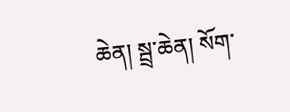ཆེན། སྦྲ་ཆེན། སོག་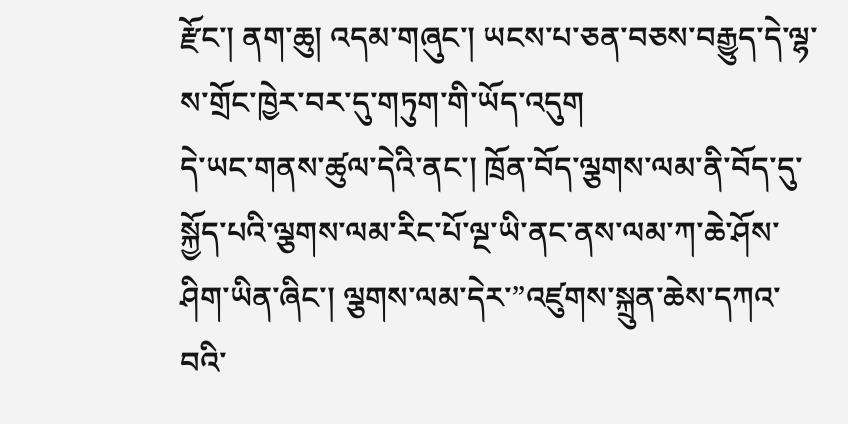རྫོང་། ནག་ཆུ། འདམ་གཞུང་། ཡངས་པ་ཅན་བཅས་བརྒྱུད་དེ་ལྷ་ས་གྲོང་ཁྱེར་བར་དུ་གཏུག་གི་ཡོད་འདུག
དེ་ཡང་གནས་ཚུལ་དེའི་ནང་། ཁྲོན་བོད་ལྕགས་ལམ་ནི་བོད་དུ་སྐྱོད་པའི་ལྕགས་ལམ་རིང་པོ་ལྔ་ཡི་ནང་ནས་ལམ་ཀ་ཆེ་ཤོས་ཤིག་ཡིན་ཞིང་། ལྕགས་ལམ་དེར་”འཛུགས་སྐྲུན་ཆེས་དཀའ་བའི་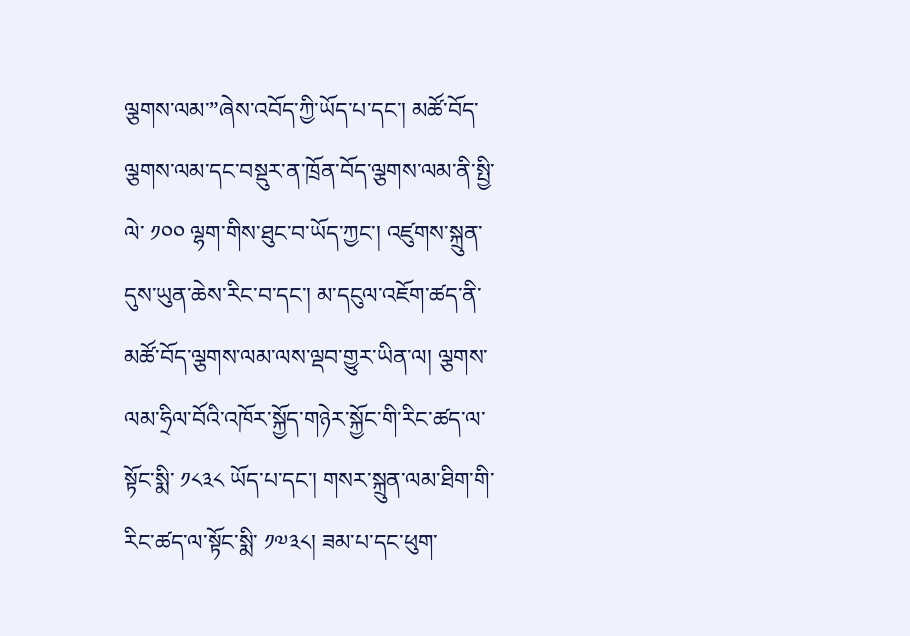ལྕགས་ལམ་”ཞེས་འབོད་ཀྱི་ཡོད་པ་དང་། མཚོ་བོད་ལྕགས་ལམ་དང་བསྡུར་ན་ཁྲོན་བོད་ལྕགས་ལམ་ནི་སྤྱི་ལེ་ ༡༠༠ ལྷག་གིས་ཐུང་བ་ཡོད་ཀྱང་། འཛུགས་སྐྲུན་དུས་ཡུན་ཆེས་རིང་བ་དང་། མ་དངུལ་འཇོག་ཚད་ནི་མཚོ་བོད་ལྕགས་ལམ་ལས་ལྡབ་གྱུར་ཡིན་ལ། ལྕགས་ལམ་ཧྲིལ་བོའི་འཁོར་སྐྱོད་གཉེར་སྐྱོང་གི་རིང་ཚད་ལ་སྟོང་སྨི་ ༡༨༣༨ ཡོད་པ་དང་། གསར་སྐྲུན་ལམ་ཐིག་གི་རིང་ཚད་ལ་སྟོང་སྨི་ ༡༧༣༨། ཟམ་པ་དང་ཕུག་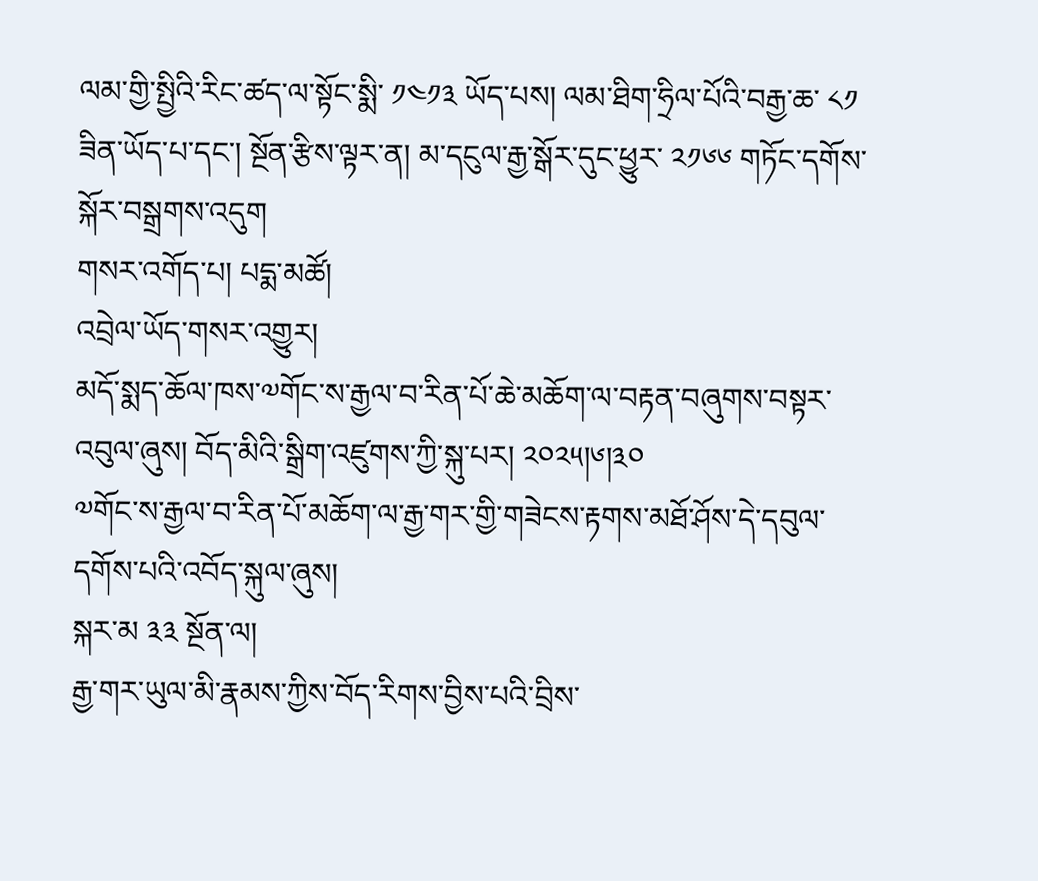ལམ་གྱི་སྤྱིའི་རིང་ཚད་ལ་སྟོང་སྨི་ ༡༤༡༣ ཡོད་པས། ལམ་ཐིག་ཧྲིལ་པོའི་བརྒྱ་ཆ་ ༨༡ ཟིན་ཡོད་པ་དང་། སྔོན་རྩིས་ལྟར་ན། མ་དངུལ་རྒྱ་སྒོར་དུང་ཕྱུར་ ༢༡༦༦ གཏོང་དགོས་སྐོར་བསྒྲགས་འདུག
གསར་འགོད་པ། པདྨ་མཚོ།
འབྲེལ་ཡོད་གསར་འགྱུར།
མདོ་སྨད་ཆོལ་ཁས་༧གོང་ས་རྒྱལ་བ་རིན་པོ་ཆེ་མཆོག་ལ་བརྟན་བཞུགས་བསྟར་འབུལ་ཞུས། བོད་མིའི་སྒྲིག་འཛུགས་ཀྱི་སྐུ་པར། ༢༠༢༥།༦།༣༠
༧གོང་ས་རྒྱལ་བ་རིན་པོ་མཆོག་ལ་རྒྱ་གར་གྱི་གཟེངས་རྟགས་མཐོ་ཤོས་དེ་དབུལ་དགོས་པའི་འབོད་སྐུལ་ཞུས།
སྐར་མ ༣༣ སྔོན་ལ།
རྒྱ་གར་ཡུལ་མི་རྣམས་ཀྱིས་བོད་རིགས་བྱིས་པའི་བྲིས་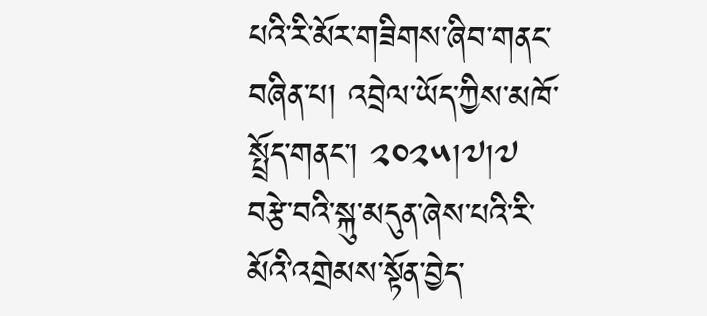པའི་རི་མོར་གཟིགས་ཞིབ་གནང་བཞིན་པ། འབྲེལ་ཡོད་ཀྱིས་མཁོ་སྤྲོད་གནང་། ༢༠༢༥།༧།༧
བརྩེ་བའི་སྐུ་མདུན་ཞེས་པའི་རི་མོའི་འགྲེམས་སྟོན་བྱེད་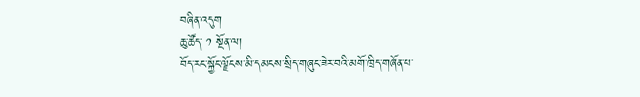བཞིན་འདུག
ཆུ་ཚོད་ ༡ སྔོན་ལ།
བོད་རང་སྐྱོང་ལྗོངས་མི་དམངས་སྲིད་གཞུང་ཟེར་བའི་མགོ་ཁྲིད་གཞོན་པ་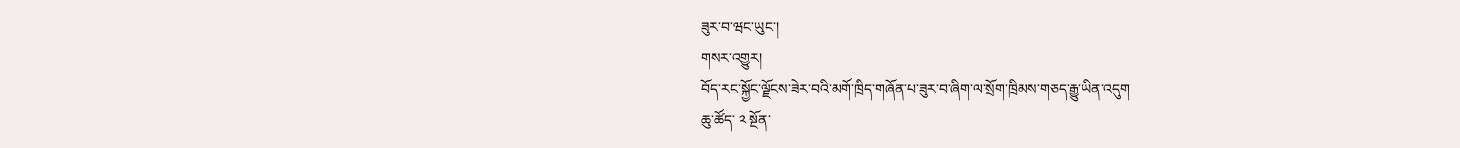ཟུར་བ་ཝང་ཡུང་།
གསར་འགྱུར།
བོད་རང་སྐྱོང་ལྗོངས་ཟེར་བའི་མགོ་ཁྲིད་གཞོན་པ་ཟུར་བ་ཞིག་ལ་སྲོག་ཁྲིམས་གཅད་རྒྱུ་ཡིན་འདུག
ཆུ་ཚོད་ ༢ སྔོན་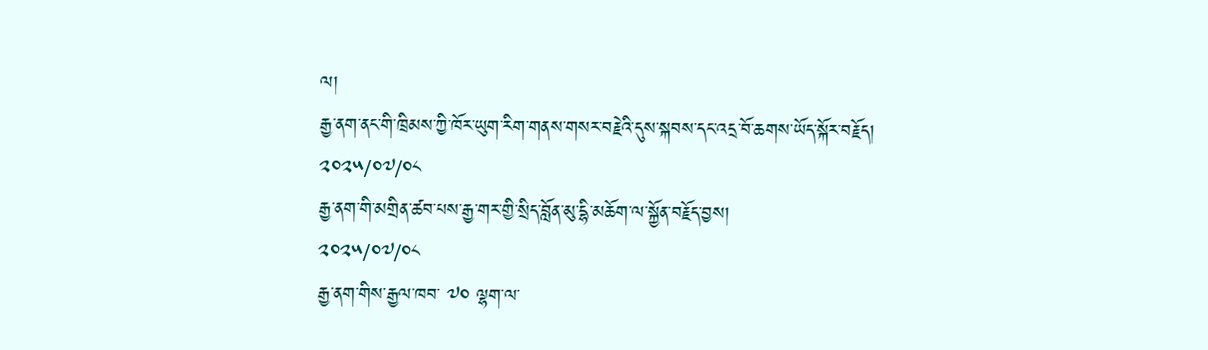ལ།
རྒྱ་ནག་ནང་གི་ཁྲིམས་ཀྱི་ཁོར་ཡུག་རིག་གནས་གསར་བརྗེའི་དུས་སྐབས་དང་འདྲ་བོ་ཆགས་ཡོད་སྐོར་བརྗོད།
༢༠༢༥/༠༧/༠༨
རྒྱ་ནག་གི་མགྲིན་ཚབ་པས་རྒྱ་གར་གྱི་སྲིད་བློན་མུ་དྷི་མཆོག་ལ་སྐྱོན་བརྗོད་བྱས།
༢༠༢༥/༠༧/༠༨
རྒྱ་ནག་གིས་རྒྱལ་ཁབ་ ༧༠ ལྷག་ལ་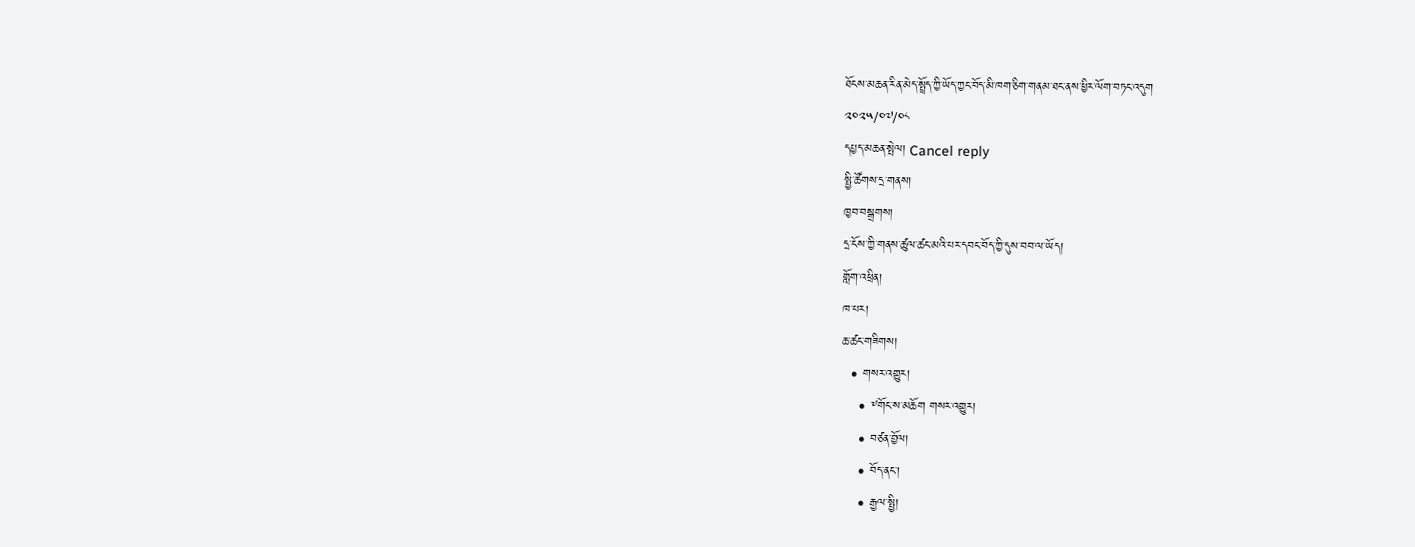ཐོངས་མཆན་རིན་མེད་སྤྲོད་ཀྱི་ཡོད་ཀྱང་བོད་མི་ཁག་ཅིག་གནམ་ཐང་ནས་ཕྱིར་ལོག་བཏང་འདུག
༢༠༢༥/༠༧/༠༨
དཔྱད་མཆན་སྤེལ། Cancel reply
སྤྱི་ཚོགས་དྲ་གནས།
ཁྱབ་བསྒྲགས།
དྲ་ངོས་ཀྱི་གནས་ཚུལ་ཚང་མའི་པར་དབང་བོད་ཀྱི་དུས་བབ་ལ་ཡོད།
གློག་འཕྲིན།
ཁ་པར།
ཆ་ཚང་གཟིགས།
  • གསར་འགྱུར།
    • ༸གོང་ས་མཆོག གསར་འགྱུར།
    • བཙན་བྱོལ།
    • བོད་ནང་།
    • རྒྱལ་སྤྱི།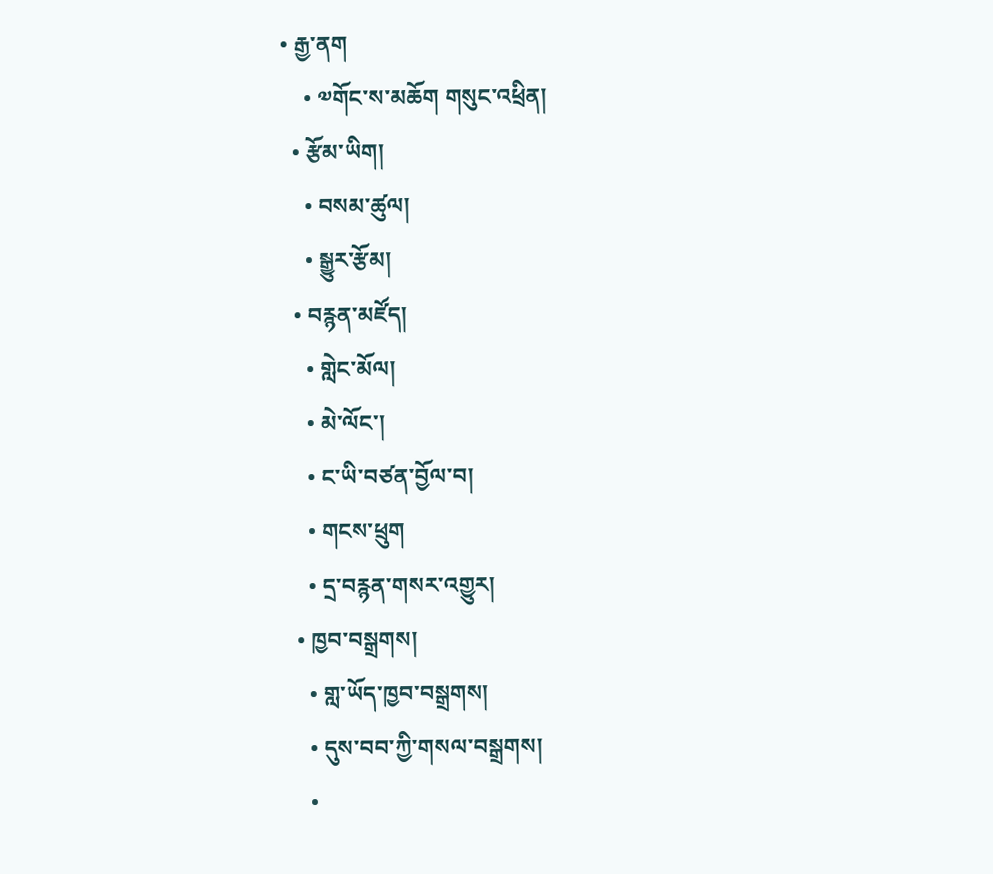• རྒྱ་ནག
    • ༧གོང་ས་མཆོག གསུང་འཕྲིན།
  • རྩོམ་ཡིག།
    • བསམ་ཚུལ།
    • སྒྱུར་རྩོམ།
  • བརྙན་མཛོད།
    • གླེང་མོལ།
    • མེ་ལོང་།
    • ང་ཡི་བཙན་བྱོལ་བ།
    • གངས་ཕྲུག
    • དྲ་བརྙན་གསར་འགྱུར།
  • ཁྱབ་བསྒྲགས།
    • གླ་ཡོད་ཁྱབ་བསྒྲགས།
    • དུས་བབ་ཀྱི་གསལ་བསྒྲགས།
    •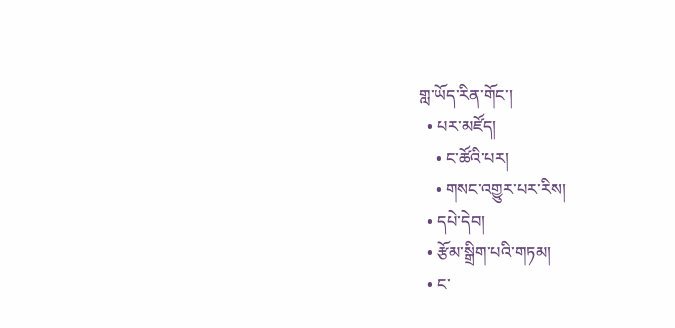གླ་ཡོད་རིན་གོང་།
  • པར་མཛོད།
    • ང་ཚོའི་པར།
    • གསང་འགྱུར་པར་རིས།
  • དཔེ་དེབ།
  • རྩོམ་སྒྲིག་པའི་གཏམ།
  • ང་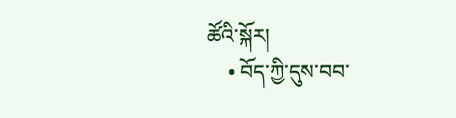ཚོའི་སྐོར།
    • བོད་ཀྱི་དུས་བབ་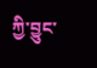ཀྱི་བྱུང་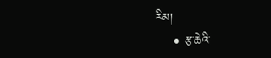རིམ།
    • རྩ་ཆེའི་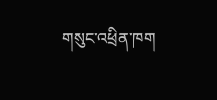གསུང་འཕྲིན་ཁག